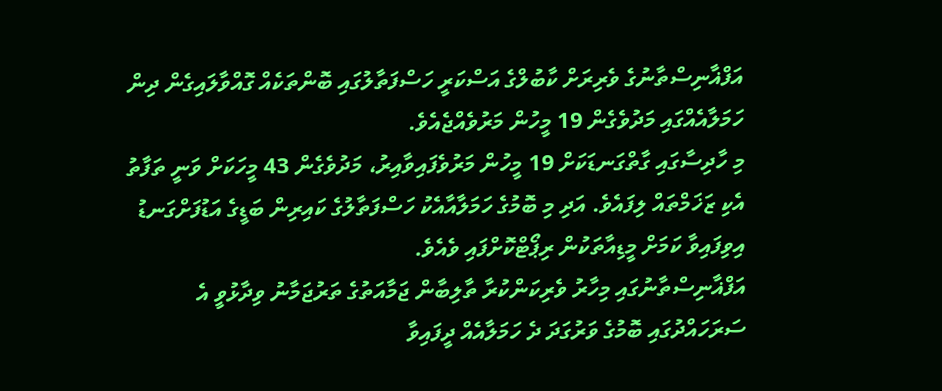އަފްޣާނިސްތާނުގެ ވެރިރަށް ކާބުލްގެ އަސްކަރީ ހަސްފަތާލުގައި ބޮންތަކެއް ގޮއްވާލައިގެން ދިން ހަމަލާއެއްގައި މަދުވެގެން 19 މީހުން މަރުވެއްޖެއެވެ.
މި ހާދިސާގައި ގާތްގަނޑަކަށް 19 މީހުން މަރުވެފައިވާއިރު، މަދުވެގެން 43 މީހަކަށް ވަނީ ތަފާތު އެކި ޒަޚަމްތައް ލިފައެވެ. އަދި މި ބޮމުގެ ހަމަލާއާއެކު ހަސްފަތާލުގެ ކައިރިން ބަޑީގެ އަޑުފަށްގަނޑު އިވިފައިވާ ކަމަށް މީޑިއާތަކުން ރިޕޯޓްކޮށްފައި ވެއެވެ.
އަފްޣާނިސްތާނުގައި މިހާރު ވެރިކަންކުރާ ތާލިބާން ޖަމާއަތުގެ ތަރުޖަމާނު ވިދާޅުވީ އެ ސަރަހައްދުގައި ބޮމުގެ ވަރުގަދަ ދެ ހަމަލާއެއް ދީފައިވާ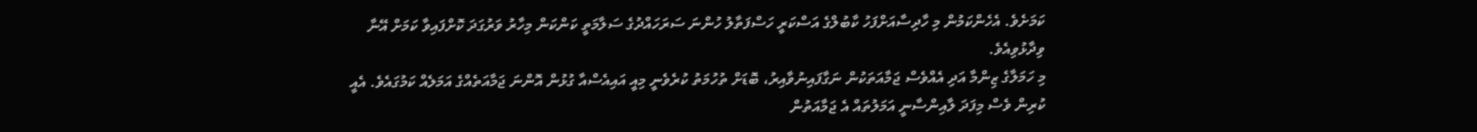ކަމަށެވެ. އެހެންކަމުން މި ހާދިސާއަށްފަހު ކާބުލްގެ އަސްކަރީ ހަސްފަތާލު ހުންނަ ސަރަހައްދުގެ ސަލާމަތީ ކަންކަން މިހާރު ވަރުގަދަ ކޮށްފައިވާ ކަމަށް އޭނާ ވިދާޅުވިއެވެ.
މި ހަމަލާގެ ޒިންމާ އަދި އެއްވެސް ޖަމާއަތަކުން ނަގާފައިނުވާއިރު، ބޮޑަށް ތުހުމަތު ކުރެވެނީ މިއީ އައިއެސްއާ ގުޅުން އޮންނަ ޖަމާއަތެއްގެ އަމަލެއް ކަމުގައެވެ. އެއީ ކުރިން ވެސް މިފަދަ ލާއިންސާނީ އަމަލުތައް އެ ޖަމާއަތުން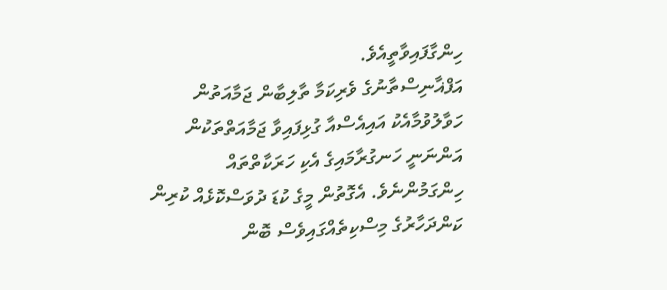ހިންގާފައިވާތީއެވެ.
އަފްޣާނިސްތާނުގެ ވެރިކަމާ ތާލިބާން ޖަމާއަތުން ހަވާލުވުމާއެކު އައިއެސްއާ ގުޅިފައިވާ ޖަމާއަތްތަކުން އަންނަނީ ހަނގުރާމައިގެ އެކި ހަރަކާތްތައް ހިންގަމުންނެވެ. އެގޮތުން މީގެ ކުޑަ ދުވަސްކޮޅެއް ކުރިން ކަންދަހާރުގެ މިސްކިތެއްގައިވެސް ބޮން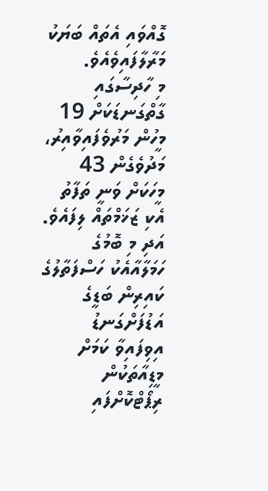ގޮއްވައި އެތައް ބަޔަކު މަރާލާފައިވެއެވެ.
މި ހާދިސާގައި ގާތްގަނޑަކަށް 19 މީހުން މަރުވެފައިވާއިރު، މަދުވެގެން 43 މީހަކަށް ވަނީ ތަފާތު އެކި ޒަޚަމްތައް ލިފައެވެ. އަދި މި ބޮމުގެ ހަމަލާއާއެކު ހަސްފަތާލުގެ ކައިރިން ބަޑީގެ އަޑުފަށްގަނޑު އިވިފައިވާ ކަމަށް މީޑިއާތަކުން ރިޕޯޓްކޮށްފައި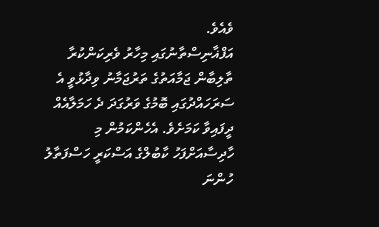ވެއެވެ.
އަފްޣާނިސްތާނުގައި މިހާރު ވެރިކަންކުރާ ތާލިބާން ޖަމާއަތުގެ ތަރުޖަމާނު ވިދާޅުވީ އެ ސަރަހައްދުގައި ބޮމުގެ ވަރުގަދަ ދެ ހަމަލާއެއް ދީފައިވާ ކަމަށެވެ. އެހެންކަމުން މި ހާދިސާއަށްފަހު ކާބުލްގެ އަސްކަރީ ހަސްފަތާލު ހުންނަ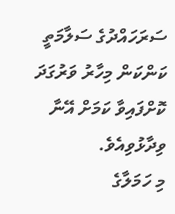ސަރަހައްދުގެ ސަލާމަތީ ކަންކަން މިހާރު ވަރުގަދަ ކޮށްފައިވާ ކަމަށް އޭނާ ވިދާޅުވިއެވެ.
މި ހަމަލާގެ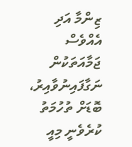ޒިންމާ އަދި އެއްވެސް ޖަމާއަތަކުން ނަގާފައިނުވާއިރު، ބޮޑަށް ތުހުމަތު ކުރެވެނީ މިއީ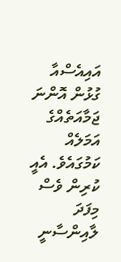އައިއެސްއާ ގުޅުން އޮންނަ ޖަމާއަތެއްގެ އަމަލެއް ކަމުގައެވެ. އެއީ ކުރިން ވެސް މިފަދަ ލާއިންސާނީ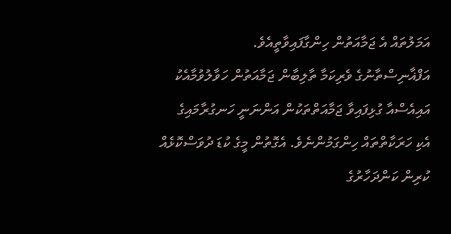އަމަލުތައް އެ ޖަމާއަތުން ހިންގާފައިވާތީއެވެ.
އަފްޣާނިސްތާނުގެ ވެރިކަމާ ތާލިބާން ޖަމާއަތުން ހަވާލުވުމާއެކު އައިއެސްއާ ގުޅިފައިވާ ޖަމާއަތްތަކުން އަންނަނީ ހަނގުރާމައިގެ އެކި ހަރަކާތްތައް ހިންގަމުންނެވެ. އެގޮތުން މީގެ ކުޑަ ދުވަސްކޮޅެއް ކުރިން ކަންދަހާރުގެ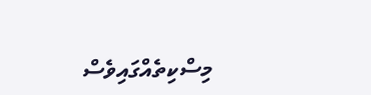މިސްކިތެއްގައިވެސް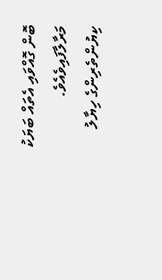ބޮން ގޮއްވައި އެތައް ބަޔަކު މަރާލާފައިވެއެވެ.
ކިޔުންތެރިންގެ ހިޔާލު